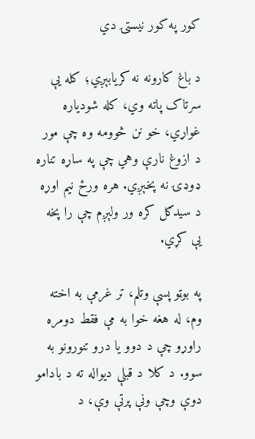کور په کور نیستۍ دي

د باغ کارونه نه کریابېږي؛ کله یې سرتاک پاته وي، کله شودیاره غواړي، خو نن څوومه وه چې مور د ازوغ نارې وهي چې په ساړه تناره ډوډۍ نه پخېږي. هره ورځ نیم اوړه د سیدګل کره ور ولېږم چې را پخه یې کړي.

په بوټو پسې وتلم، تر غرمې به اخته وم، له هغه خوا به مې فقط دومره راوړو چې د دوو یا درو تنورونو به سوو. د کلا د قبلې دیواله ته د بادامو دوې وچې ونې پرتې وې، د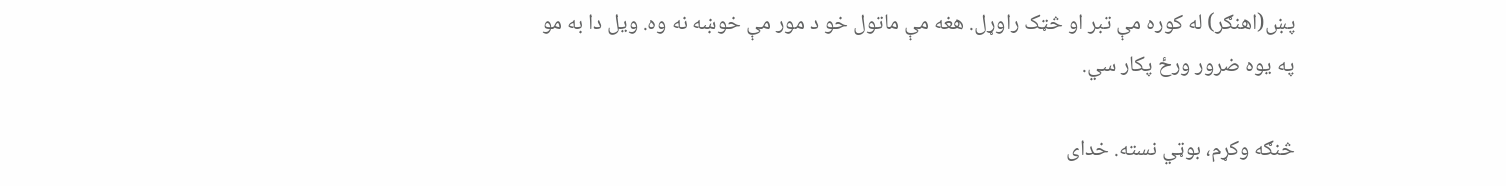پښ(اهنګر) له کوره مې تبر او څټک راوړل. هغه مې ماتول خو د مور مې خوښه نه وه. ویل دا به مو په یوه ضرور ورځ پکار سي.

څنګه وکړم، بوټي نسته. خدای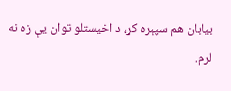بیابان هم سپېره کړ، د اخیستلو توان یې زه نه لرم.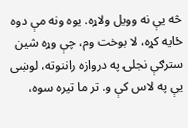څه یې نه وویل ولاړه. یوه ونه مې دوه ځایه کړه، لا بوخت وم، چې وړه شین سترګې نجلۍ په دروازه راننوته، لوښی یې په لاس کې و. تر ما تیره سوه،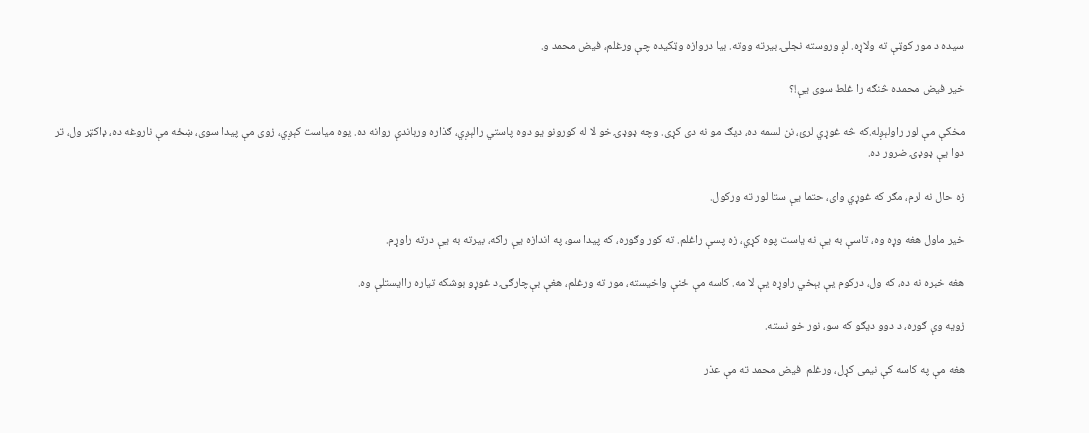سیده د مور کوټې ته ولاړه. لږ وروسته نجلۍ بیرته ووته. بیا دروازه وټکیده چې ورغلم، فیض محمد و.

خیر فیض محمده څنګه را غلط سوی یې!؟

مخکې مې لور راولېږله.که څه غوړي لرئ، نن لسمه ده، دیګ مو نه دی کړی. وچه ډوډۍ خو لا له کورونو یو دوه پاستي رالېږي، ګذاره ورباندې روانه ده. یوه میاست کېږي، زوی مې پیدا سوی، ښځه مې ناروغه ده، ډاکټر ول، تر دوا یې ډوډۍ ضرور ده.

زه حال نه لرم، مګر که غوړي وای، حتما یې ستا لور ته ورکول.

خیر ماول هغه وړه وه، تاسې به یې نه یاست پوه کړي، زه پسې راغلم. ته کور وګوره، که پیدا سو، په اندازه یې راکه، بیرته به یې درته راوړم.

هغه خبره نه ده، که ول، درکوم یې بېخي راوړه یې لا مه. کاسه مې ځنې واخیسته، مور ته ورغلم، هغې بې‌چارګۍ د غوړو بوشکه تیاره راایستلې وه.

زویه وې ګوره، د دوو دیګو که سو، نور خو نسته.

هغه مې په کاسه کې نیمی کړل، ورغلم  فیض محمد ته مې عذر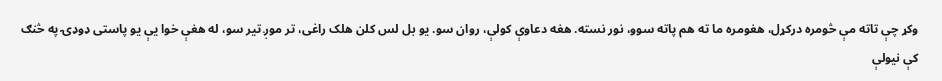وکړ چې تاته مې څومره درکړل، هغومره ما ته هم پاته سوو، نور نسته. هغه دعاوې کولې، روان سو. یو بل لس کلن هلک راغی، تر موږ تیر سو، له هغې خوا یې یو پاستی ډوډۍ په څنګ کې نیولې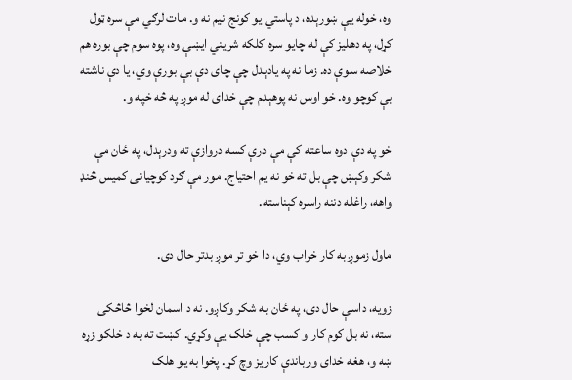وه، خوله یې ښورېده، د پاستي یو کونج نیم نه و. مات لرګي مې سره ټول کړل، په دهلیز کې له چایو سره کلکه شریني ایښې وه، پوه سوم چې بوره هم خلاصه سوې ده. زما نه په یادېدل چې چای دې بې بورې وي، یا دې ناشته بې کوچو وه. خو اوس نه پوهېدم چې خدای له موږ په څه خپه و.

خو په دې دوه ساعته کې مې درې کسه دروازې ته ودرېدل، په ځان مې شکر وکېښ چې بل ته خو نه یم احتیاج. مور مې ګرد کوچیانی کمیس څنډ واهه، راغله دننه راسره کېناسته.

ماول زموږ به کار خراب وي، دا خو تر موږ بدتر حال دی.

زویه، داسې حال دی، په ځان به شکر وکاږو. نه د اسمان لخوا څاڅکی سته، نه بل کوم کار و کسب چې خلک یې وکړي. کښت ته به د خلکو زړه ښه و، هغه خدای ورباندې کاریز وچ کړ. پخوا به یو هلک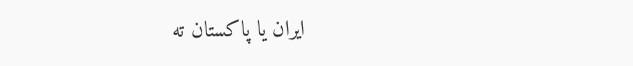ایران یا پاکستان ته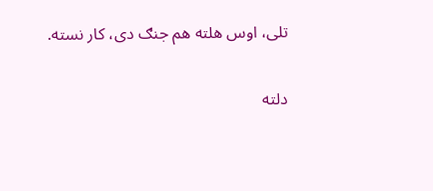تلی، اوس هلته هم جنګ دی، کار نسته.

دلته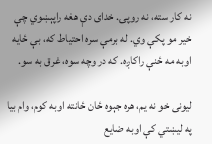نه کار سته، نه روپۍ. خدای دې هغه راپېښوي چې خیر مو پکې وي. له برمې سره احتیاط که، بې ځایه اوبه مه ځنې راکاږه. که در وچه سوه، غرق به سو.

لیونی خو نه یم، هره جېوه ځان ځانته اوبه کوم، وام بیا په ليښتي کې اوبه ضایع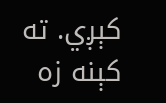کېږي. ته کېنه زه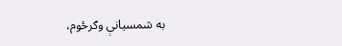به شمسیانې وګرځوم،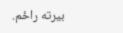بیرته راځم.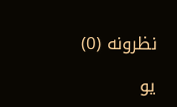نظرونه (0)

یو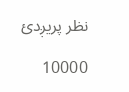نظر پریږدئ

10000